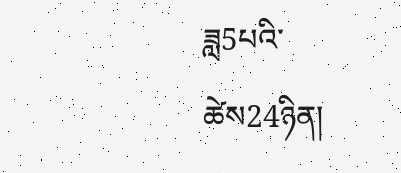ཟླ5པའི་ཚེས24ཉིན།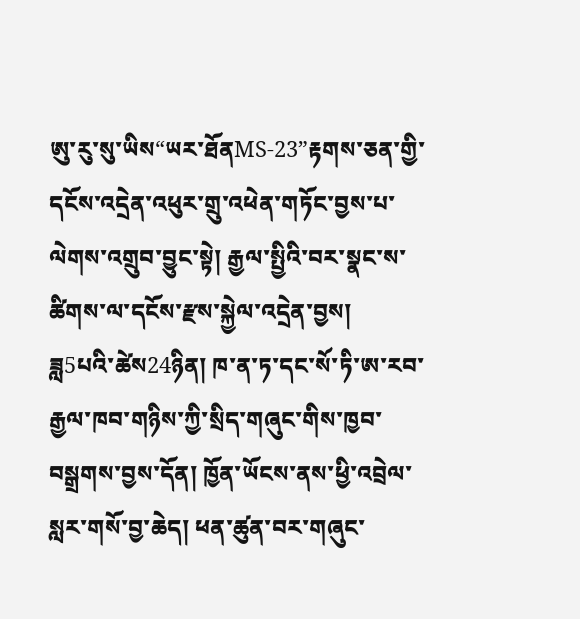ཨུ་རུ་སུ་ཡིས“ཡར་ཐོནMS-23”རྟགས་ཅན་གྱི་དངོས་འདྲེན་འཕུར་གྲུ་འཕེན་གཏོང་བྱས་པ་ལེགས་འགྲུབ་བྱུང་སྟེ། རྒྱལ་སྤྱིའི་བར་སྣང་ས་ཚིགས་ལ་དངོས་རྫས་སྐྱེལ་འདྲེན་བྱས།
ཟླ5པའི་ཚེས24ཉིན། ཁ་ན་ཏ་དང་སོ་ཏི་ཨ་རབ་རྒྱལ་ཁབ་གཉིས་ཀྱི་སྲིད་གཞུང་གིས་ཁྱབ་བསྒྲགས་བྱས་དོན། ཁྱོན་ཡོངས་ནས་ཕྱི་འབྲེལ་སླར་གསོ་བྱ་ཆེད། ཕན་ཚུན་བར་གཞུང་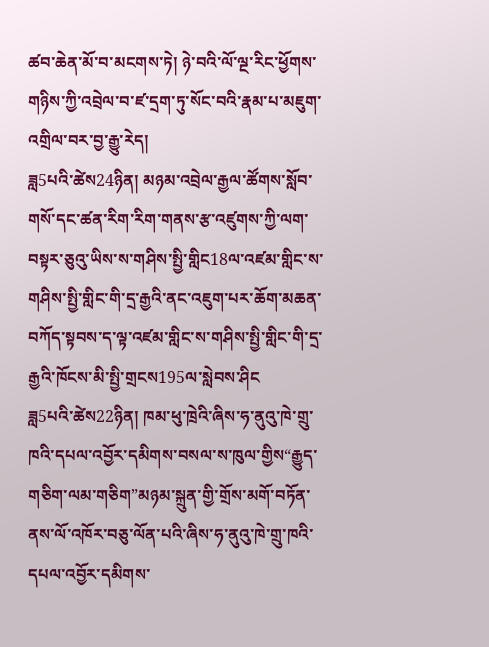ཚབ་ཆེན་མོ་བ་མངགས་ཏེ། ཉེ་བའི་ལོ་ལྔ་རིང་ཕྱོགས་གཉིས་ཀྱི་འབྲེལ་བ་ཛ་དྲག་ཏུ་སོང་བའི་རྣམ་པ་མཇུག་འགྲིལ་བར་བྱ་རྒྱུ་རེད།
ཟླ5པའི་ཚེས24ཉིན། མཉམ་འབྲེལ་རྒྱལ་ཚོགས་སློབ་གསོ་དང་ཚན་རིག་རིག་གནས་རྩ་འཛུགས་ཀྱི་ལག་བསྟར་ཅུའུ་ཡིས་ས་གཤིས་སྤྱི་གླིང18ལ་འཛམ་གླིང་ས་གཤིས་སྤྱི་གླིང་གི་དྲ་རྒྱའི་ནང་འཇུག་པར་ཆོག་མཆན་བཀོད་སྟབས་ད་ལྟ་འཛམ་གླིང་ས་གཤིས་སྤྱི་གླིང་གི་དྲ་རྒྱའི་ཁོངས་མི་སྤྱི་གྲངས195ལ་སླེབས་ཤིང
ཟླ5པའི་ཚེས22ཉིན། ཁམ་ཕུ་ཁྲེའི་ཞིས་ཧ་ནུའུ་ཁེ་གྲུ་ཁའི་དཔལ་འབྱོར་དམིགས་བསལ་ས་ཁུལ་གྱིས“རྒྱུད་གཅིག་ལམ་གཅིག”མཉམ་སྐྲུན་གྱི་གྲོས་མགོ་བཏོན་ནས་ལོ་འཁོར་བཅུ་ལོན་པའི་ཞིས་ཧ་ནུའུ་ཁེ་གྲུ་ཁའི་དཔལ་འབྱོར་དམིགས་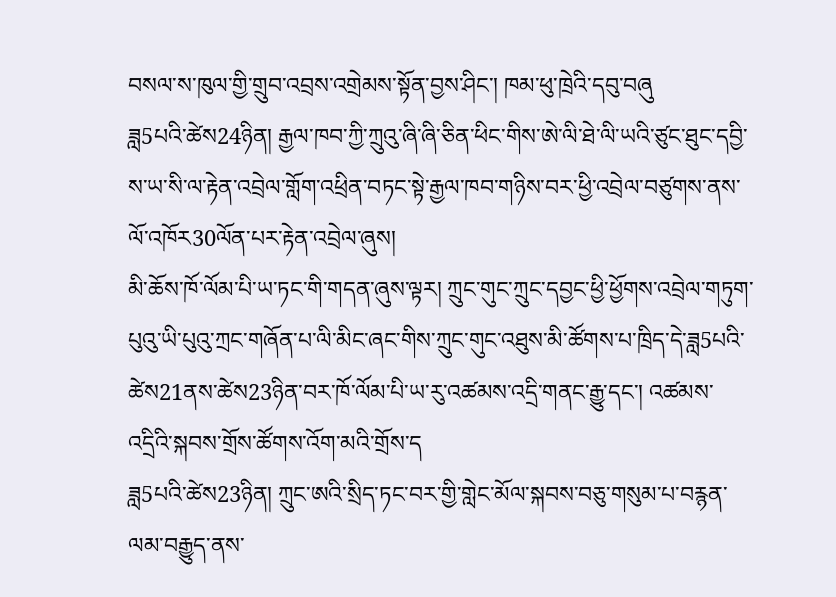བསལ་ས་ཁུལ་གྱི་གྲུབ་འབྲས་འགྲེམས་སྟོན་བྱས་ཤིང་། ཁམ་ཕུ་ཁྲེའི་དབུ་བཞུ
ཟླ5པའི་ཚེས24ཉིན། རྒྱལ་ཁབ་ཀྱི་ཀྲུའུ་ཞི་ཞི་ཅིན་ཕིང་གིས་ཨེ་ལི་ཐེ་ལི་ཡའི་ཙུང་ཐུང་དབྱི་ས་ཡ་སི་ལ་རྟེན་འབྲེལ་གློག་འཕྲིན་བཏང་སྟེ་རྒྱལ་ཁབ་གཉིས་བར་ཕྱི་འབྲེལ་བཙུགས་ནས་ལོ་འཁོར30ལོན་པར་རྟེན་འབྲེལ་ཞུས།
མི་ཆོས་ཁོ་ལོམ་པི་ཡ་ཏང་གི་གདན་ཞུས་ལྟར། ཀྲུང་གུང་ཀྲུང་དབྱང་ཕྱི་ཕྱོགས་འབྲེལ་གཏུག་པུའུ་ཡི་པུའུ་ཀྲང་གཞོན་པ་ལི་མིང་ཞང་གིས་ཀྲུང་གུང་འཐུས་མི་ཚོགས་པ་ཁྲིད་དེ་ཟླ5པའི་ཚེས21ནས་ཚེས23ཉིན་བར་ཁོ་ལོམ་པི་ཡ་རུ་འཚམས་འདྲི་གནང་རྒྱུ་དང་། འཚམས་འདྲིའི་སྐབས་གྲོས་ཚོགས་འོག་མའི་གྲོས་ད
ཟླ5པའི་ཚེས23ཉིན། ཀྲུང་ཨའི་སྲིད་ཏང་བར་གྱི་གླེང་མོལ་སྐབས་བཅུ་གསུམ་པ་བརྙན་ལམ་བརྒྱུད་ནས་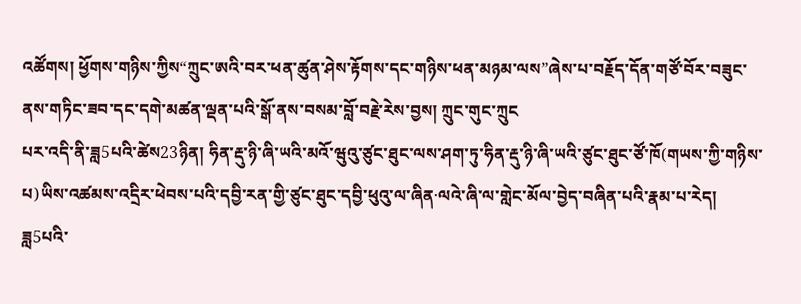འཚོགས། ཕྱོགས་གཉིས་ཀྱིས“ཀྲུང་ཨའི་བར་ཕན་ཚུན་ཤེས་རྟོགས་དང་གཉིས་ཕན་མཉམ་ལས”ཞེས་པ་བརྗོད་དོན་གཙོ་བོར་བཟུང་ནས་གཏིང་ཟབ་དང་དགེ་མཚན་ལྡན་པའི་སྒོ་ནས་བསམ་བློ་བརྗེ་རེས་བྱས། ཀྲུང་གུང་ཀྲུང
པར་འདི་ནི་ཟླ5པའི་ཚེས23ཉིན། ཧིན་རྡུ་ཉི་ཞི་ཡའི་མའོ་ཝུའུ་ཙུང་ཐུང་ལས་ཤག་ཏུ་ཧིན་རྡུ་ཉི་ཞི་ཡའི་ཙུང་ཐུང་ཙོ་ཁོ(གཡས་ཀྱི་གཉིས་པ)ཡིས་འཚམས་འདྲིར་ཕེབས་པའི་དབྱི་རན་གྱི་ཙུང་ཐུང་དབྱི་ཕུའུ་ལ་ཞིན·ལའེ་ཞི་ལ་གླེང་མོལ་བྱེད་བཞིན་པའི་རྣམ་པ་རེད།
ཟླ5པའི་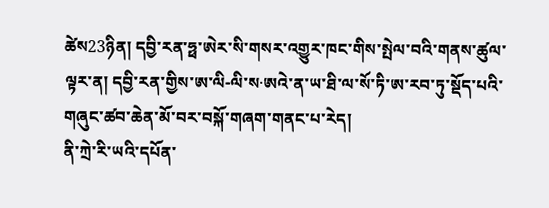ཚེས23ཉིན། དབྱི་རན་ཧྥ་ཨེར་སི་གསར་འགྱུར་ཁང་གིས་སྤེལ་བའི་གནས་ཚུལ་ལྟར་ན། དབྱི་རན་གྱིས་ཨ་ལི-ལི་ས·ཨའེ་ན་ཡ་ཐི་ལ་སོ་ཏི་ཨ་རབ་ཏུ་སྡོད་པའི་གཞུང་ཚབ་ཆེན་མོ་བར་བསྐོ་གཞག་གནང་པ་རེད།
ནི་ཀྲེ་རི་ཡའི་དཔོན་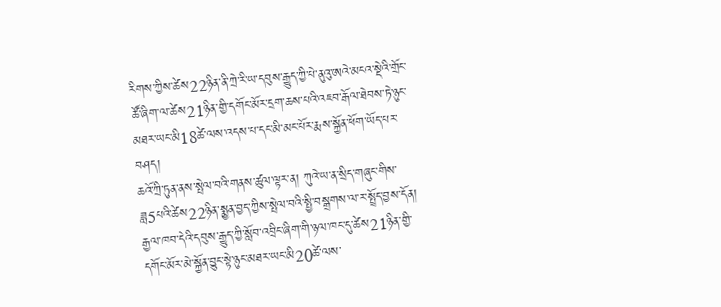རིགས་ཀྱིས་ཚེས22ཉིན་ནི་ཀྲེ་རི་ཡ་དབུས་རྒྱུད་ཀྱི་པེ་ནུའུ་ཨའེ་མངའ་སྡེའི་གྲོང་ཚོ་ཞིག་ལ་ཚེས21ཉིན་གྱི་དགོང་མོར་དྲག་ཆས་པའི་འཇབ་རྒོལ་ཐེབས་ཏེ་ཉུང་མཐར་ཡང་མི18ཚེ་ལས་འདས་པ་དང་མི་མང་པོར་རྨས་སྐྱོན་ཕོག་ཡོད་པར་བཤད།
ཆའོ་ཀྲི་ཏུན་ནས་སྤེལ་བའི་གནས་ཚུལ་ལྟར་ན། ཀུའེ་ཡ་ན་སྲིད་གཞུང་གིས་ཟླ5པའི་ཚེས22ཉིན་སྨྱན་བྱད་ཀྱིས་སྤེལ་བའི་སྤྱི་བསྒྲགས་ལ་ར་སྤྲོད་བྱས་དོན། རྒྱལ་ཁབ་དེའི་དབུས་རྒྱུད་ཀྱི་སློབ་འབྲིང་ཞིག་གི་ཉལ་ཁང་དུ་ཚེས21ཉིན་གྱི་དགོང་མོར་མེ་སྐྱོན་བྱུང་སྟེ་ཉུང་མཐར་ཡང་མི20ཚེ་ལས་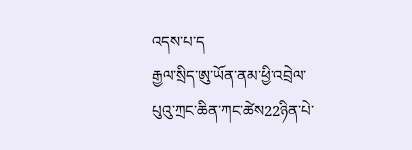འདས་པ་ད
རྒྱལ་སྲིད་ཨུ་ཡོན་ནམ་ཕྱི་འབྲེལ་པུའུ་ཀྲང་ཆིན་ཀང་ཚེས22ཉིན་པེ་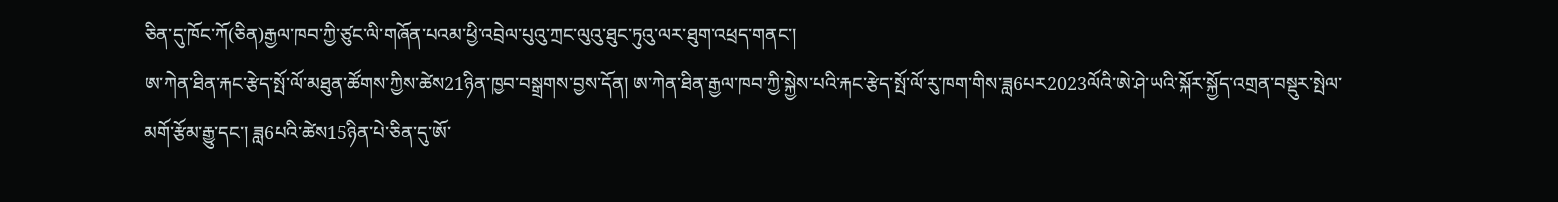ཅིན་དུ་ཁོང་ཀོ(ཅིན)རྒྱལ་ཁབ་ཀྱི་ཙུང་ལི་གཞོན་པའམ་ཕྱི་འབྲེལ་པུའུ་ཀྲང་ལུའུ་ཐུང་ཏུའུ་ལར་ཐུག་འཕྲད་གནང་།
ཨ་ཀེན་ཐིན་རྐང་རྩེད་སྤོ་ལོ་མཐུན་ཚོགས་ཀྱིས་ཚེས21ཉིན་ཁྱབ་བསྒྲགས་བྱས་དོན། ཨ་ཀེན་ཐིན་རྒྱལ་ཁབ་ཀྱི་སྐྱེས་པའི་རྐང་རྩེད་སྤོ་ལོ་རུ་ཁག་གིས་ཟླ6པར2023ལོའི་ཨེ་ཤེ་ཡའི་སྐོར་སྐྱོད་འགྲན་བསྡུར་སྤེལ་མགོ་རྩོམ་རྒྱུ་དང་། ཟླ6པའི་ཚེས15ཉིན་པེ་ཅིན་དུ་ཨོ་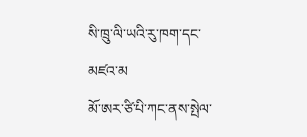སི་ཁྲུ་ལི་ཡའི་རུ་ཁག་དང་མཛའ་མ
མོ་ཨར་ཙི་པི་ཀང་ནས་སྤེལ་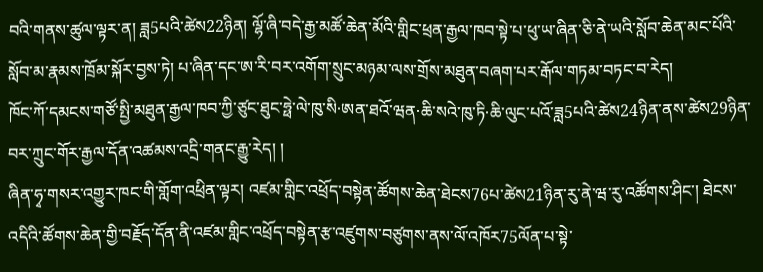བའི་གནས་ཚུལ་ལྟར་ན། ཟླ5པའི་ཚེས22ཉིན། ལྷོ་ཞི་བདེ་རྒྱ་མཚོ་ཆེན་མོའི་གླིང་ཕྲན་རྒྱལ་ཁབ་སྟེ་པ་ཕུ་ཡ་ཞིན་ཅི་ནེ་ཡའི་སློབ་ཆེན་མང་པོའི་སློབ་མ་རྣམས་ཁྲོམ་སྐོར་བྱས་ཏེ། པ་ཞིན་དང་ཨ་རི་བར་འགོག་སྲུང་མཉམ་ལས་གྲོས་མཐུན་བཞག་པར་རྒོལ་གཏམ་བཏང་བ་རེད།
ཁོང་ཀོ་དམངས་གཙོ་སྤྱི་མཐུན་རྒྱལ་ཁབ་ཀྱི་ཙུང་ཐུང་ཧྥེ་ལེ་ཁུ་སི·ཨན་ཐའོ་ཝན·ཆི་སའེ་ཁུ་ཏི·ཆི་ལུང་པའོ་ཟླ5པའི་ཚེས24ཉིན་ནས་ཚེས29ཉིན་བར་ཀྲུང་གོར་རྒྱལ་དོན་འཚམས་འདྲི་གནང་རྒྱུ་རེད། །
ཞིན་ཧྭ་གསར་འགྱུར་ཁང་གི་གློག་འཕྲིན་ལྟར། འཛམ་གླིང་འཕྲོད་བསྟེན་ཚོགས་ཆེན་ཐེངས76པ་ཚེས21ཉིན་རུ་ནེ་ཝ་རུ་འཚོགས་ཤིང་། ཐེངས་འདིའི་ཚོགས་ཆེན་གྱི་བརྗོད་དོན་ནི་འཛམ་གླིང་འཕྲོད་བསྟེན་རྩ་འཛུགས་བཙུགས་ནས་ལོ་འཁོར75ལོན་པ་སྟེ་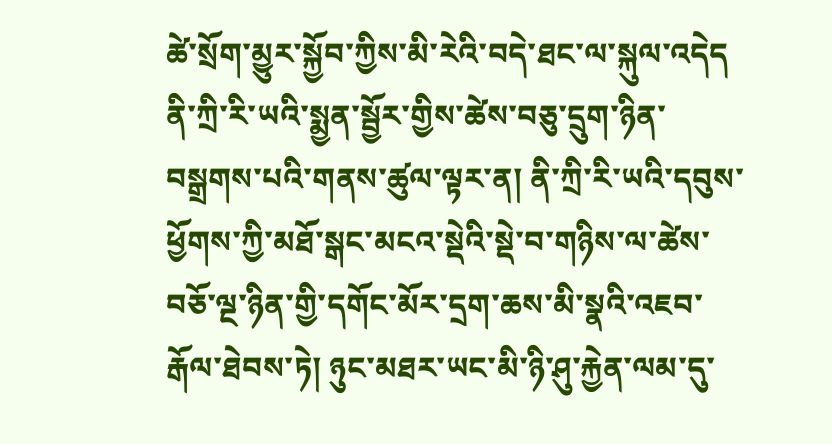ཚེ་སྲོག་མྱུར་སྐྱོབ་ཀྱིས་མི་རེའི་བདེ་ཐང་ལ་སྐུལ་འདེད
ནི་ཀྲི་རི་ཡའི་སྨྱན་སྦྱོར་གྱིས་ཚེས་བཅུ་དྲུག་ཉིན་བསྒྲགས་པའི་གནས་ཚུལ་ལྟར་ན། ནི་ཀྲི་རི་ཡའི་དབུས་ཕྱོགས་ཀྱི་མཐོ་སྒང་མངའ་སྡེའི་སྡེ་བ་གཉིས་ལ་ཚེས་བཅོ་ལྔ་ཉིན་གྱི་དགོང་མོར་དྲག་ཆས་མི་སྣའི་འཇབ་རྒོལ་ཐེབས་ཏེ། ཉུང་མཐར་ཡང་མི་ཉི་ཤུ་རྐྱེན་ལམ་དུ་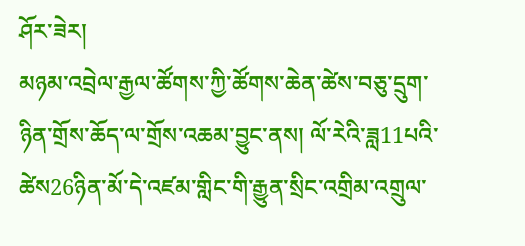ཤོར་ཟེར།
མཉམ་འབྲེལ་རྒྱལ་ཚོགས་ཀྱི་ཚོགས་ཆེན་ཚེས་བཅུ་དྲུག་ཉིན་གྲོས་ཆོད་ལ་གྲོས་འཆམ་བྱུང་ནས། ལོ་རེའི་ཟླ11པའི་ཚེས26ཉིན་མོ་དེ་འཛམ་གླིང་གི་རྒྱུན་སྲིང་འགྲིམ་འགྲུལ་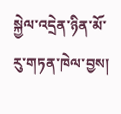སྐྱེལ་འདྲེན་ཉིན་མོ་རུ་གཏན་ཁེལ་བྱས།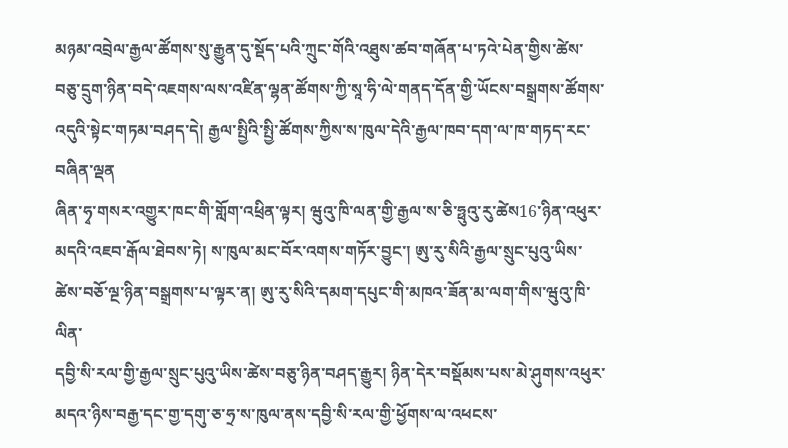མཉམ་འབྲེལ་རྒྱལ་ཚོགས་སུ་རྒྱུན་དུ་སྡོད་པའི་ཀྲུང་གོའི་འཐུས་ཚབ་གཞོན་པ་ཏའེ་པེན་གྱིས་ཚེས་བཅུ་དྲུག་ཉིན་བདེ་འཇགས་ལས་འཛིན་ལྷན་ཚོགས་ཀྱི་སཱ་ཧི་ལེ་གནད་དོན་གྱི་ཡོངས་བསྒྲགས་ཚོགས་འདུའི་སྟེང་གཏམ་བཤད་དེ། རྒྱལ་སྤྱིའི་སྤྱི་ཚོགས་ཀྱིས་ས་ཁུལ་དེའི་རྒྱལ་ཁབ་དག་ལ་ཁ་གཏད་རང་བཞིན་ལྡན
ཞིན་ཧྭ་གསར་འགྱུར་ཁང་གི་གློག་འཕྲིན་ལྟར། ཝུའུ་ཁི་ལན་གྱི་རྒྱལ་ས་ཅི་ཧྥུའུ་རུ་ཚེས16་ཉིན་འཕུར་མདའི་འཇབ་རྒོལ་ཐེབས་ཏེ། ས་ཁུལ་མང་བོར་འགས་གཏོར་བྱུང་། ཨུ་རུ་སིའི་རྒྱལ་སྲུང་པུའུ་ཡིས་ཚེས་བཅོ་ལྔ་ཉིན་བསྒྲགས་པ་ལྟར་ན། ཨུ་རུ་སིའི་དམག་དཔུང་གི་མཁའ་ཟོན་མ་ལག་གིས་ཝུའུ་ཁི་ལིན་
དབྱི་སི་རལ་གྱི་རྒྱལ་སྲུང་པུའུ་ཡིས་ཚེས་བཅུ་ཉིན་བཤད་རྒྱུར། ཉིན་དེར་བསྡོམས་པས་མེ་ཤུགས་འཕུར་མདའ་ཉིས་བརྒྱ་དང་གྱ་དགུ་ཅ་ཧྲ་ས་ཁུལ་ནས་དབྱི་སི་རལ་གྱི་ཕྱོགས་ལ་འཕངས་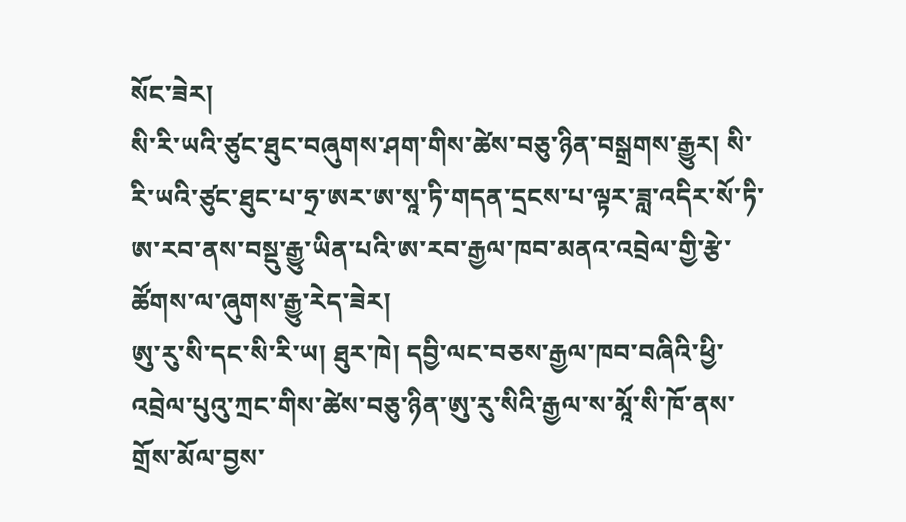སོང་ཟེར།
སི་རི་ཡའི་ཙུང་ཐུང་བཞུགས་ཤག་གིས་ཚེས་བཅུ་ཉིན་བསྒྲགས་རྒྱུར། སི་རི་ཡའི་ཙུང་ཐུང་པ་ཧྲ་ཨར་ཨ་སཱ་ཏི་གདན་དྲངས་པ་ལྟར་ཟླ་འདིར་སོ་ཏི་ཨ་རབ་ནས་བསྡུ་རྒྱུ་ཡིན་པའི་ཨ་རབ་རྒྱལ་ཁབ་མནའ་འབྲེལ་གྱི་རྩེ་ཚོགས་ལ་ཞུགས་རྒྱུ་རེད་ཟེར།
ཨུ་རུ་སི་དང་སི་རི་ཡ། ཐུར་ཁེ། དབྱི་ལང་བཅས་རྒྱལ་ཁབ་བཞིའི་ཕྱི་འབྲེལ་པུའུ་ཀྲང་གིས་ཚེས་བཅུ་ཉིན་ཨུ་རུ་སིའི་རྒྱལ་ས་མཱོ་སི་ཁོ་ནས་གྲོས་མོལ་བྱས་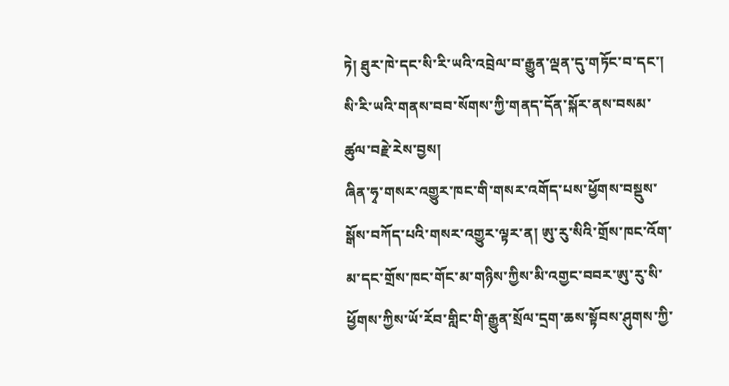ཏེ། ཐུར་ཁེ་དང་སི་རི་ཡའི་འབྲེལ་བ་རྒྱུན་ལྡན་དུ་གཏོང་བ་དང་། སི་རི་ཡའི་གནས་བབ་སོགས་ཀྱི་གནད་དོན་སྐོར་ནས་བསམ་ཚུལ་བརྗེ་རེས་བྱས།
ཞིན་ཧྭ་གསར་འགྱུར་ཁང་གི་གསར་འགོད་པས་ཕྱོགས་བསྡུས་སྒོས་བཀོད་པའི་གསར་འགྱུར་ལྟར་ན། ཨུ་རུ་སིའི་གྲོས་ཁང་འོག་མ་དང་གྲོས་ཁང་གོང་མ་གཉིས་ཀྱིས་མི་འགྱང་བབར་ཨུ་རུ་སི་ཕྱོགས་ཀྱིས་ཡོ་རོབ་གླིང་གི་རྒྱུན་སྲོལ་དྲག་ཆས་སྟོབས་ཤུགས་ཀྱི་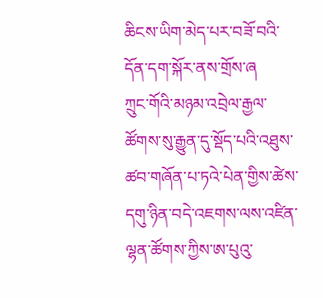ཆིངས་ཡིག་མེད་པར་བཟོ་བའི་དོན་དག་སྐོར་ནས་གྲོས་ཞ
ཀྲུང་གོའི་མཉམ་འབྲེལ་རྒྱལ་ཚོགས་སུ་རྒྱུན་དུ་སྡོད་པའི་འཐུས་ཚབ་གཞོན་པ་ཏའེ་པེན་གྱིས་ཚེས་དགུ་ཉིན་བདེ་འཇགས་ལས་འཛིན་ལྷན་ཚོགས་ཀྱིས་ཨ་པུའུ་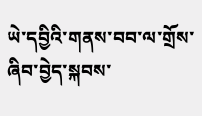ཡེ་དབྱིའི་གནས་བབ་ལ་གྲོས་ཞིབ་བྱེད་སྐབས་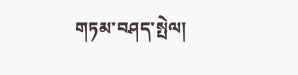གཏམ་བཤད་སྤེལ།